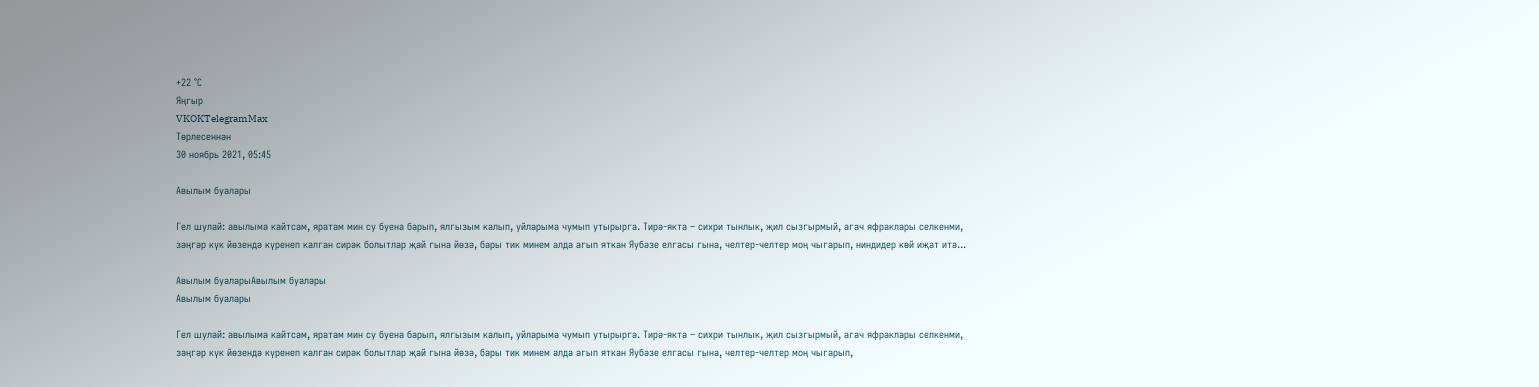+22 °С
Яңгыр
VKOKTelegramMax
Төрлесеннән
30 ноябрь 2021, 05:45

Авылым буалары

Гел шулай: авылыма кайтсам, яратам мин су буена барып, ялгызым калып, уйларыма чумып утырырга. Тирә-якта – сихри тынлык, җил сызгырмый, агач яфраклары селкенми, зәңгәр күк йөзендә күренеп калган сирәк болытлар җай гына йөзә, бары тик минем алда агып яткан Яубәзе елгасы гына, челтер-челтер моң чыгарып, ниндидер көй иҗат итә...

Авылым буаларыАвылым буалары
Авылым буалары

Гел шулай: авылыма кайтсам, яратам мин су буена барып, ялгызым калып, уйларыма чумып утырырга. Тирә-якта – сихри тынлык, җил сызгырмый, агач яфраклары селкенми, зәңгәр күк йөзендә күренеп калган сирәк болытлар җай гына йөзә, бары тик минем алда агып яткан Яубәзе елгасы гына, челтер-челтер моң чыгарып,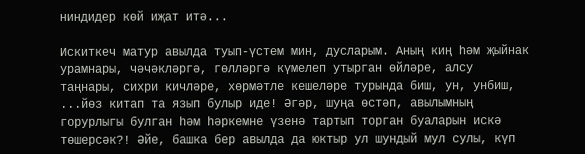ниндидер көй иҗат итә...

Искиткеч матур авылда туып-үстем мин, дусларым. Аның киң һәм җыйнак урамнары, чәчәкләргә, гөлләргә күмелеп утырган өйләре, алсу таңнары, сихри кичләре, хөрмәтле кешеләре турында биш, ун, унбиш, ...йөз китап та язып булыр иде! Әгәр, шуңа өстәп, авылымның горурлыгы булган һәм һәркемне үзенә тартып торган буаларын искә төшерсәк?! Әйе, башка бер авылда да юктыр ул шундый мул сулы, күп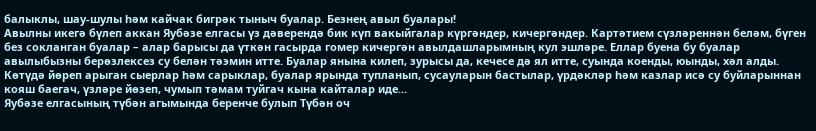балыклы, шау-шулы һәм кайчак бигрәк тыныч буалар. Безнең авыл буалары!
Авылны икегә бүлеп аккан Яубәзе елгасы үз дәверендә бик күп вакыйгалар күргәндер, кичергәндер. Картәтием сүзләреннән беләм, бүген без сокланган буалар – алар барысы да үткән гасырда гомер кичергән авылдашларымның кул эшләре. Еллар буена бу буалар авылыбызны берөзлексез су белән тәэмин итте. Буалар янына килеп, зурысы да, кечесе дә ял итте, суында коенды, юынды, хәл алды. Көтүдә йөреп арыган сыерлар һәм сарыклар, буалар ярында тупланып, сусауларын бастылар, үрдәкләр һәм казлар исә су буйларыннан кояш баегач, үзләре йөзеп, чумып тәмам туйгач кына кайталар иде...
Яубәзе елгасының түбән агымында беренче булып Түбән оч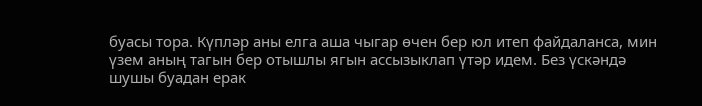буасы тора. Күпләр аны елга аша чыгар өчен бер юл итеп файдаланса, мин үзем аның тагын бер отышлы ягын ассызыклап үтәр идем. Без үскәндә шушы буадан ерак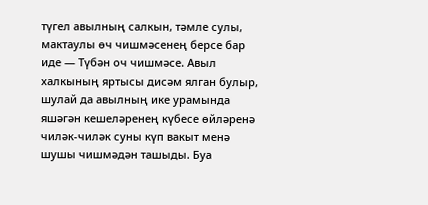түгел авылның салкын, тәмле сулы, мактаулы өч чишмәсенең берсе бар иде — Түбән оч чишмәсе. Авыл халкының яртысы дисәм ялган булыр, шулай да авылның ике урамында яшәгән кешеләренең күбесе өйләренә чиләк-чиләк суны күп вакыт менә шушы чишмәдән ташыды. Буа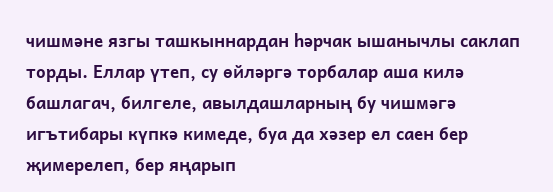чишмәне язгы ташкыннардан һәрчак ышанычлы саклап торды. Еллар үтеп, су өйләргә торбалар аша килә башлагач, билгеле, авылдашларның бу чишмәгә игътибары күпкә кимеде, буа да хәзер ел саен бер җимерелеп, бер яңарып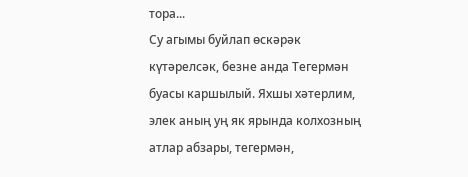тора...
Су агымы буйлап өскәрәк күтәрелсәк, безне анда Тегермән буасы каршылый. Яхшы хәтерлим, элек аның уң як ярында колхозның атлар абзары, тегермән,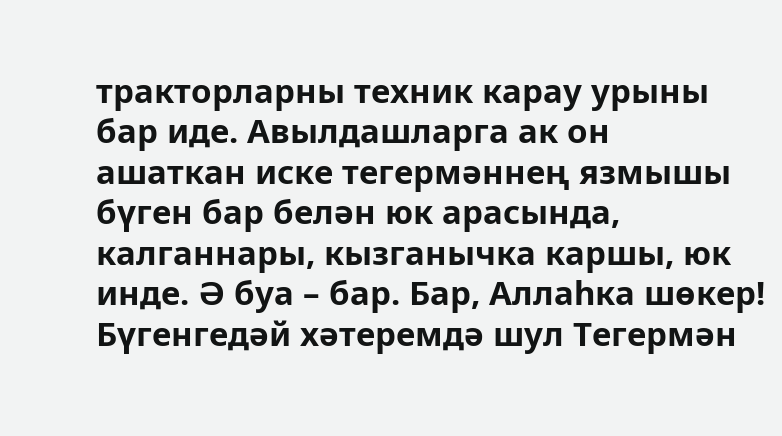тракторларны техник карау урыны бар иде. Авылдашларга ак он ашаткан иске тегермәннең язмышы бүген бар белән юк арасында, калганнары, кызганычка каршы, юк инде. Ә буа – бар. Бар, Аллаһка шөкер!
Бүгенгедәй хәтеремдә шул Тегермән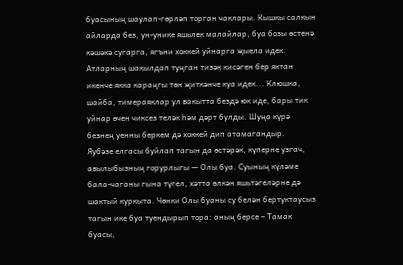буасының шаулап-гөрләп торган чаклары. Кышкы салкын айларда без, ун-унике яшьлек малайлар, буа бозы өстенә кәшәкә сугарга, ягъни хоккей уйнарга җыела идек. Атларның шакылдап туңган тизәк кисәген бер яктан икенче якка караңгы төн җиткәнче куа идек... Клюшка, шайба, тимераяклар ул вакытта бездә юк иде, бары тик уйнар өчен чиксез теләк һәм дәрт булды. Шуңа күрә безнең уенны беркем дә хоккей дип атамагандыр.
Яубәзе елгасы буйлап тагын да өстәрәк, күперне узгач, авылыбызның горурлыгы — Олы буа. Суының күләме бала-чаганы гына түгел, хәтта өлкән яшьтәгеләрне дә шактый куркыта. Чөнки Олы буаны су белән бертуктаусыз тагын ике буа туендырып тора: аның берсе – Тамак буасы,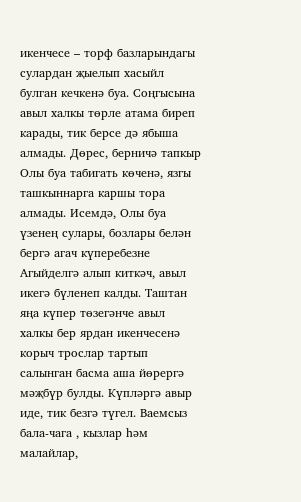икенчесе – торф базларындагы сулардан җыелып хасыйл булган кечкенә буа. Соңгысына авыл халкы төрле атама биреп карады, тик берсе дә ябыша алмады. Дөрес, берничә тапкыр Олы буа табигать көченә, язгы ташкыннарга каршы тора алмады. Исемдә, Олы буа үзенең сулары, бозлары белән бергә агач күперебезне Агыйделгә алып киткәч, авыл икегә бүленеп калды. Таштан яңа күпер төзегәнче авыл халкы бер ярдан икенчесенә корыч трослар тартып салынган басма аша йөрергә мәҗбүр булды. Күпләргә авыр иде, тик безгә түгел. Ваемсыз бала-чага , кызлар һәм малайлар,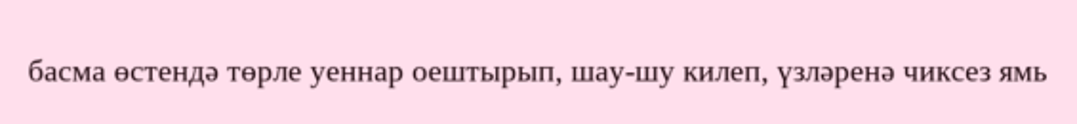басма өстендә төрле уеннар оештырып, шау-шу килеп, үзләренә чиксез ямь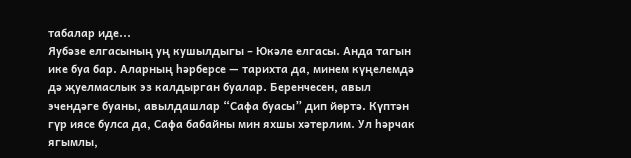табалар иде...
Яубәзе елгасының уң кушылдыгы – Юкәле елгасы. Анда тагын ике буа бар. Аларның һәрберсе — тарихта да, минем күңелемдә дә җуелмаслык эз калдырган буалар. Беренчесен, авыл эчендәге буаны, авылдашлар “Сафа буасы” дип йөртә. Күптән гүр иясе булса да, Сафа бабайны мин яхшы хәтерлим. Ул һәрчак ягымлы,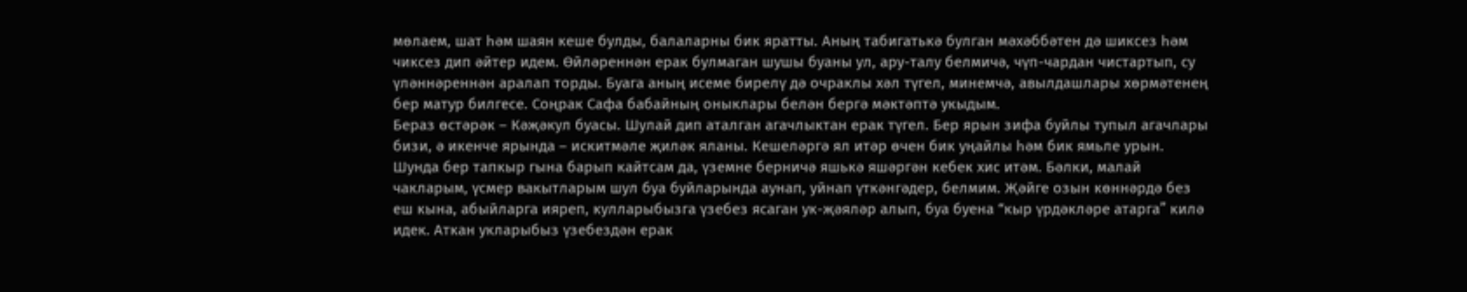мөлаем, шат һәм шаян кеше булды, балаларны бик яратты. Аның табигатькә булган мәхәббәтен дә шиксез һәм чиксез дип әйтер идем. Өйләреннән ерак булмаган шушы буаны ул, ару-талу белмичә, чүп-чардан чистартып, су үләннәреннән аралап торды. Буага аның исеме бирелү дә очраклы хәл түгел, минемчә, авылдашлары хөрмәтенең бер матур билгесе. Соңрак Сафа бабайның оныклары белән бергә мәктәптә укыдым.
Бераз өстәрәк – Кәҗәкул буасы. Шулай дип аталган агачлыктан ерак түгел. Бер ярын зифа буйлы тупыл агачлары бизи, ә икенче ярында – искитмәле җиләк яланы. Кешеләргә ял итәр өчен бик уңайлы һәм бик ямьле урын. Шунда бер тапкыр гына барып кайтсам да, үземне берничә яшькә яшәргән кебек хис итәм. Бәлки, малай чакларым, үсмер вакытларым шул буа буйларында аунап, уйнап үткәнгәдер, белмим. Җәйге озын көннәрдә без еш кына, абыйларга ияреп, кулларыбызга үзебез ясаган ук-җәяләр алып, буа буена “кыр үрдәкләре атарга” килә идек. Аткан укларыбыз үзебездән ерак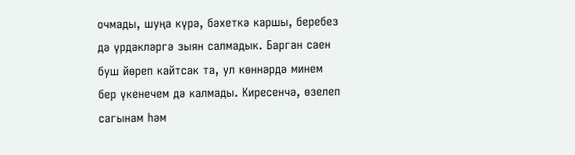очмады, шуңа күрә, бәхеткә каршы, беребез дә үрдәкләргә зыян салмадык. Барган саен буш йөреп кайтсак та, ул көннәрдә минем бер үкенечем дә калмады. Киресенчә, өзелеп сагынам һәм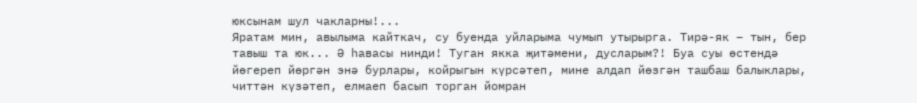юксынам шул чакларны!...
Яратам мин, авылыма кайткач, су буенда уйларыма чумып утырырга. Тирә-як – тын, бер тавыш та юк... Ә һавасы нинди! Туган якка җитәмени, дусларым?! Буа суы өстендә йөгереп йөргән энә бурлары, койрыгын күрсәтеп, мине алдап йөзгән ташбаш балыклары, читтән күзәтеп, елмаеп басып торган йомран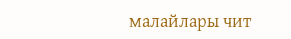малайлары чит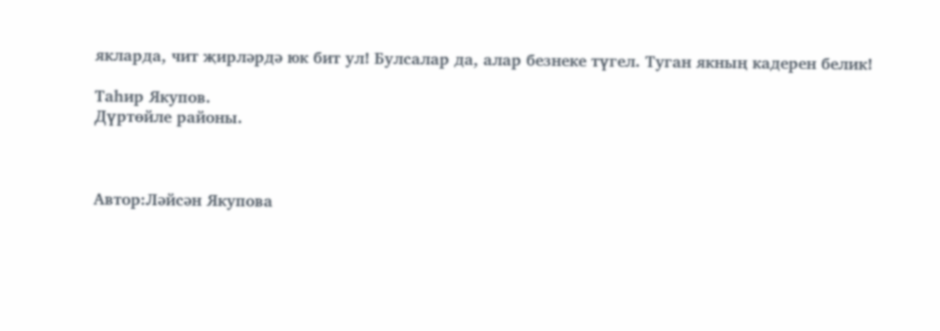якларда, чит җирләрдә юк бит ул! Булсалар да, алар безнеке түгел. Туган якның кадерен белик!

Таһир Якупов.
Дүртөйле районы.



Автор:Ләйсән Якупова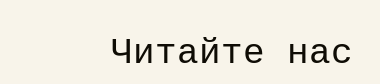Читайте нас